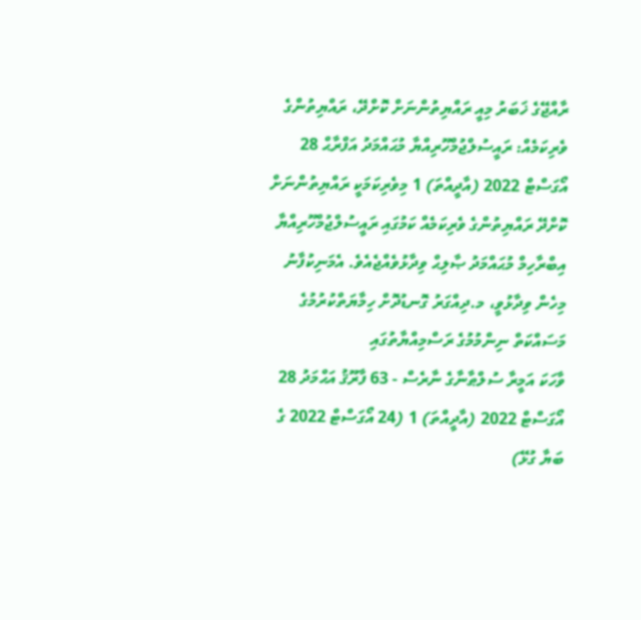ރާއްޖޭގެ ޚަބަރު މިއީ ރައްޔިތުންނަށް ކޮށްދޭ، ރައްޔިތުންގެ ވެރިކަމެއް: ރައީސުލްޖުމްހޫރިއްޔާ މުޙައްމަދު އަފްރާޙް 28 އޯގަސްޓް 2022 (އާދީއްތަ) 1 މިވެރިކަމަކީ ރައްޔިތުންނަށް ކޮށްދޭ ރައްޔިތުންގެ ވެރިކަމެއް ކަމުގައި ރައީސުލްޖުމްހޫރިއްޔާ އިބްރާހިމް މުޙައްމަދު ޞާލިޙް ވިދާޅުވެއްޖެއެވެ. އެމަނިކުފާނު މިހެން ވިދާޅުވީ، މ.ދިއްގަރު ގޮނޑުދޮށް ހިމާޔަތްކުރުމުގެ މަސައްކަތް ނިންމުމުގެ ރަސްމިއްޔާތުގައި
ވާހަކަ އަމީރާ ސުލްޠާނާގެ ނާރެސް - 63 ފާރޫޤު އަޙްމަދު 28 އޯގަސްޓް 2022 (އާދީއްތަ) 1 (24 އޯގަސްޓް 2022 ގެ ބަޔާ ގުޅޭ)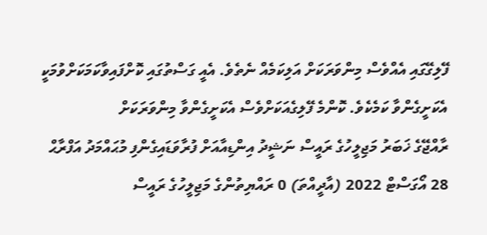ފޭލިގޭގައި އެއްވެސް މިންވަރަކަށް އަލިކަމެއް ނެތެވެ. އެއީ ގަސްތުގައި ކޮށްފައިވާކަމަކަށްވުމަކީ އެކަށީގެންވާ ކަމެކެވެ. ކޮންމެ ފޭލިގެއަކަށްވެސް އެކަށީގެންވާ މިންވަރަކަށް
ރާއްޖޭގެ ޚަބަރު މަޖިލީހުގެ ރައީސް ނަޝީދު އިންޑިއާއަށް ފުރާވަޑައިގެންފި މުޙައްމަދު އަފްރާޙް 28 އޯގަސްޓް 2022 (އާދީއްތަ) 0 ރައްޔިތުންގެ މަޖިލީހުގެ ރައީސް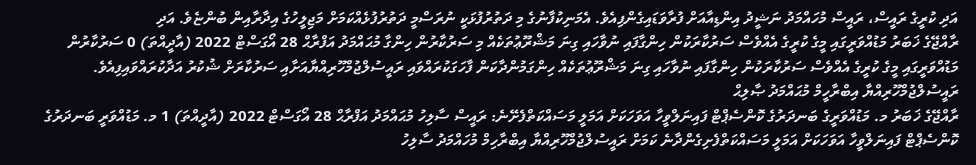އަދި ކުރީގެ ރައީސް، ރައީސް މުހައްމަދު ނަޝީދު އިންޑިއާއަށް ފުރާވަޑައިގެންފިއެވެ. އެމަނިކުފާނުގެ މި ދަތުރުފުޅަކީ ނުރަސްމީ ދަތުރުފުޅެއްކަމަށް މަޖިލީހުގެ އިދާރާއިން ބުންޏެވެ. އަދި
ރާއްޖޭގެ ޚަބަރު މަޑުއްވަރީގައި މީގެ ކުރީގެ އެއްވެސް ސަރުކާރަކުން ހިންގާފައި ނުވާހައި ގިނަ މަޝްރޫޢުތަކެއް މި ސަރުކާރުން ހިންގާ މުޙައްމަދު އަފްރާޙް 28 އޯގަސްޓް 2022 (އާދީއްތަ) 0 ސަރުކާރުން މަޑުއްވަރީގައި މީގެ ކުރީގެ އެއްވެސް ސަރުކާރަކުން ހިންގާފައި ނުވާހައި ގިނަ މަޝްރޫޢުތަކެއް ހިންގަމުންދާކަން ފާހަގަކުރައްވައި ރައީސުލްޖުމްހޫރިއްޔާއަށާއި ސަރުކާރަށް ޝުކުރު އަދާކުރައްވައިފިއެވެ. ރައީސުލްޖުމްހޫރިއްޔާ އިބްރާހީމް މުޙައްމަދު ޞާލިޙް
ރާއްޖޭގެ ޚަބަރު މ. މަޑުއްވަރީގެ ބަނދަރުގެ ކޮންސެޕްޓް ފައިނަލްވީހާ އަވަހަކަށް އަމަލީ މަސައްކަތްފެށޭނެ: ރައީސް ސާލިހު މުޙައްމަދު އަފްރާޙް 28 އޯގަސްޓް 2022 (އާދީއްތަ) 1 މ. މަޑުއްވަރީ ބަނދަރުގެ ކޮންސެޕްޓް ފައިނަލްވީހާ އަވަހަކަށް އަމަލީ މަސައްކަތްފެށިގެންދާނެ ކަމަށް ރައީސުލްޖުމްހޫރިއްޔާ އިބްރާހިމް މުހައްމަދު ސާލިހު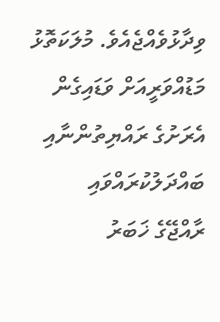ވިދާޅުވެއްޖެއެވެ. މުލަކަތޮޅު މަޑުއްވަރީއަށް ވަޑައިގެން އެރަށުގެ ރައްޔިތުންނާއި ބައްދަލުކުރައްވައި
ރާއްޖޭގެ ޚަބަރު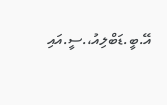އޭ.ބީ.ޑަބްލިއު،.ސީ.އައި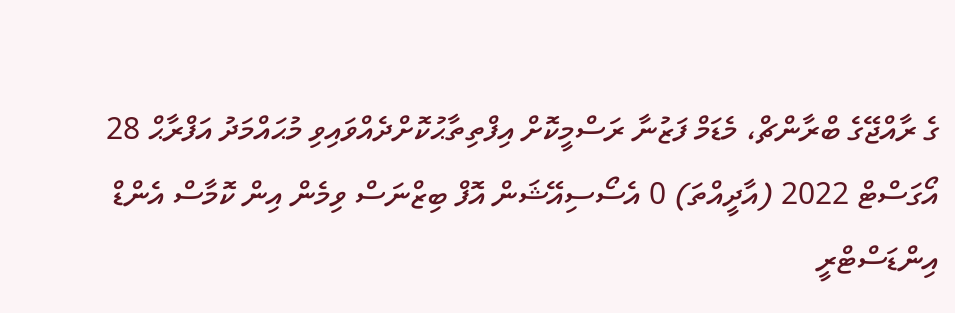ގެ ރާއްޖޭގެ ބްރާންޗް، މެޑަމް ފަޒުނާ ރަސްމީކޮށް އިފްތިތާޙުކޮށްދެއްވައިވި މުޙައްމަދު އަފްރާޙް 28 އޯގަސްޓް 2022 (އާދީއްތަ) 0 އެސޯސިއޭޝަން އޮފް ބިޒްނަސް ވިމެން އިން ކޮމާސް އެންޑް އިންޑަސްޓްރީ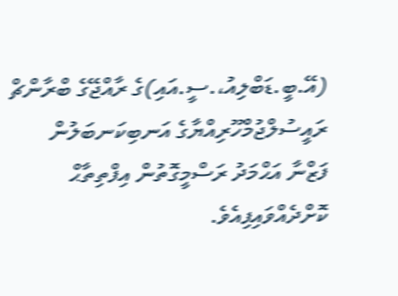(އޭ.ބީ.ޑަބްލިއު،.ސީ.އައި)ގެ ރާއްޖޭގެ ބްރާންޗް ރައީސުލްޖުމްހޫރިއްޔާގެ އަނބިކަނބަލުން ފަޒްނާ އަޙްމަދު ރަސްމީގޮތުން އިފްތިތާޙް ކޮށްދެއްވައިފިއެވެ.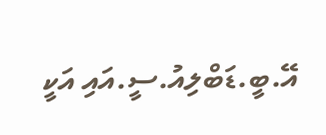އޭ.ބީ.ޑަބްލިއު.ސީ.އައި އަކީ